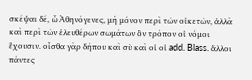σκέψαι δέ, ὦ Ἀθηνόγενες, μὴ μόνον περὶ τῶν οἰκετῶν, ἀλλὰ καὶ περὶ τῶν ἐλευθέρων σωμάτων ὃν τρόπον οἱ νόμοι ἔχουσιν. οἶσθα γὰρ δήπου καὶ σὺ καὶ οἱ οἱ add. Blass. ἄλλοι πάντες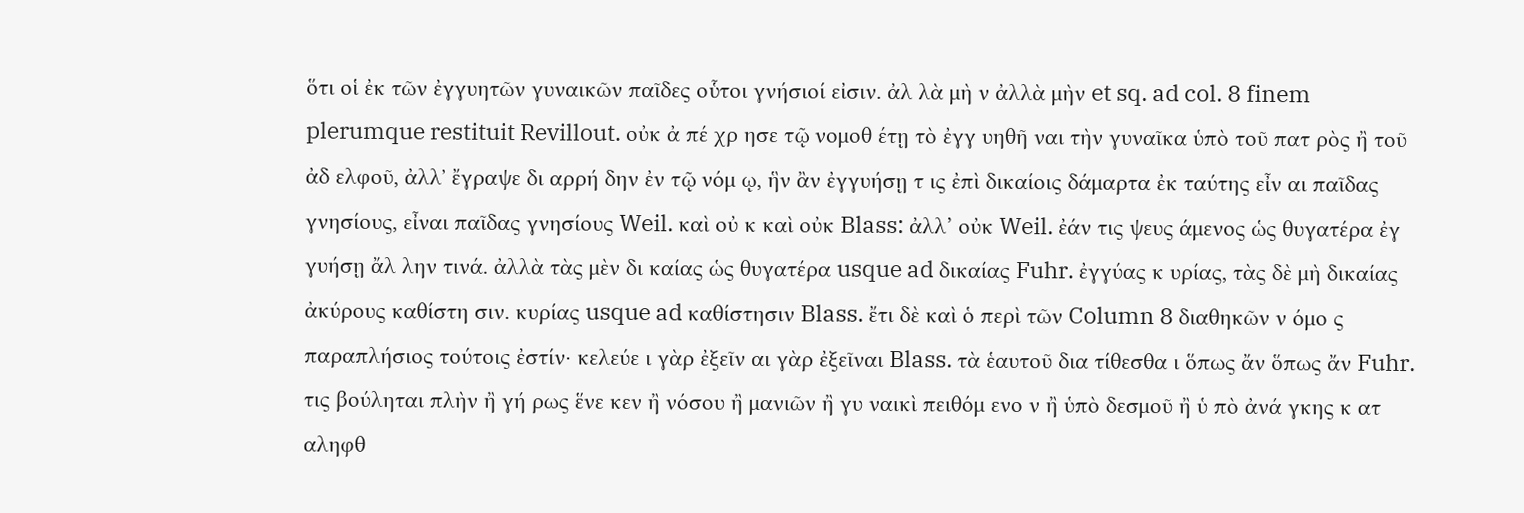ὅτι οἱ ἐκ τῶν ἐγγυητῶν γυναικῶν παῖδες οὗτοι γνήσιοί εἰσιν. ἀλ λὰ μὴ ν ἀλλὰ μὴν et sq. ad col. 8 finem plerumque restituit Revillout. οὐκ ἀ πέ χρ ησε τῷ νομοθ έτῃ τὸ ἐγγ υηθῆ ναι τὴν γυναῖκα ὑπὸ τοῦ πατ ρὸς ἢ τοῦ ἀδ ελφοῦ, ἀλλʼ ἔγραψε δι αρρή δην ἐν τῷ νόμ ῳ, ἣν ἂν ἐγγυήσῃ τ ις ἐπὶ δικαίοις δάμαρτα ἐκ ταύτης εἶν αι παῖδας γνησίους, εἶναι παῖδας γνησίους Weil. καὶ οὐ κ καὶ οὐκ Blass: ἀλλ’ οὐκ Weil. ἐάν τις ψευς άμενος ὡς θυγατέρα ἐγ γυήσῃ ἄλ λην τινά. ἀλλὰ τὰς μὲν δι καίας ὡς θυγατέρα usque ad δικαίας Fuhr. ἐγγύας κ υρίας, τὰς δὲ μὴ δικαίας ἀκύρους καθίστη σιν. κυρίας usque ad καθίστησιν Blass. ἔτι δὲ καὶ ὁ περὶ τῶν Column 8 διαθηκῶν ν όμο ς παραπλήσιος τούτοις ἐστίν· κελεύε ι γὰρ ἐξεῖν αι γὰρ ἐξεῖναι Blass. τὰ ἑαυτοῦ δια τίθεσθα ι ὅπως ἄν ὅπως ἄν Fuhr. τις βούληται πλὴν ἢ γή ρως ἕνε κεν ἢ νόσου ἢ μανιῶν ἢ γυ ναικὶ πειθόμ ενο ν ἢ ὑπὸ δεσμοῦ ἢ ὑ πὸ ἀνά γκης κ ατ αληφθ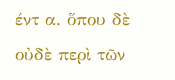έντ α. ὅπου δὲ οὐδὲ περὶ τῶν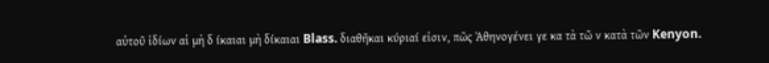αὑτοῦ ἰδίων αἱ μὴ δ ίκαιαι μὴ δίκαιαι Blass. διαθῆκαι κύριαί εἰσιν, πῶς Ἀθηνογένει γε κα τὰ τῶ ν κατὰ τῶν Kenyon.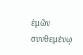ἐμῶν συνθεμένῳ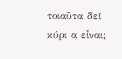τοιαῦτα δεῖ κύρι α εἶναι;